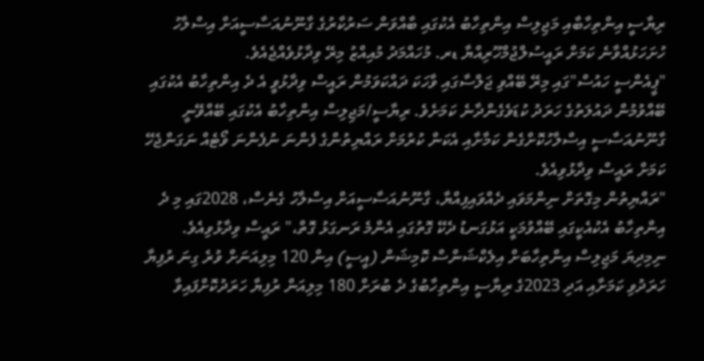ރިޔާސީ އިންތިހާބާއި މަޖިލިސް އިންތިހާބު އެކުގައި ބާއްވަން ސަރުކާރުގެ ގާނޫނުއަސާސީއަށް އިސްލާހު ހުށަހަޅުއްވާނެ ކަމަށް ރައީސުލްޖުމްހޫރިއްޔާ ޑރ. މުހައްމަދު މުއިއްޒު މިރޭ ވިދާޅުވެއްޖެއެވެ.
"ޕީއެންސީ ހައުސް"ގައި މިރޭ ބޭއްވި ޖަލްސާގައި ވާހަކަ ދައްކަވަމުން ރައީސް ވިދާޅުވީ އެ ދެ އިންތިހާބު އެކުގައި ބޭއްވުމުން ދައުލަތުގެ ހަރަދު ކުޑަވެގެންދާނެ ކަމަށެވެ. ރިޔާސީ/މަޖިލިސް އިންތިހާބު އެކުގައި ބޭއްވޭނީ ގާނޫނުއަސާސީ އިސްލާހުކޮށްގެން ކަމާށާއި އެކަން ކުރުމަށް ރައްޔިތުންގެ ފެންނަ ނުފެންނަ ވޯޓެއް ނަގަންޖެހޭ ކަމަށް ރައީސް ވިދާޅުވިއެވެ.
"ރައްޔިތުން މިގޮތަށް ނިންމަވައި ދެއްވައިފިއްޔާ، ގާނޫނުއަސާސީއަށް އިސްލާހު ގެނެސް، 2028ގައި މި ދެ އިންތިހާބު އެކުއެކީގައި ބޭއްވުމަކީ އަޅުގަނޑު ދެކޭ ގޮތުގައި އެންމެ ރަނގަޅު ގޮތް،" ރައީސް ވިދާޅުވިއެވެ.
ނިމިދިޔަ މަޖިލިސް އިންތިހާބަށް އިލެކްޝަންސް ކޮމިޝަން (އީސީ) އިން 120 މިލިއަނަށް ވުރެ ގިނަ ރުފިޔާ ހަރަދުވި ކަމަށާއި އަދި 2023ގެ ރިޔާސީ އިންތިހާބުގެ ދެ ބުރަށް 180 މިލިއަން ރުފިޔާ ހަރަދުކޮށްފައިވާ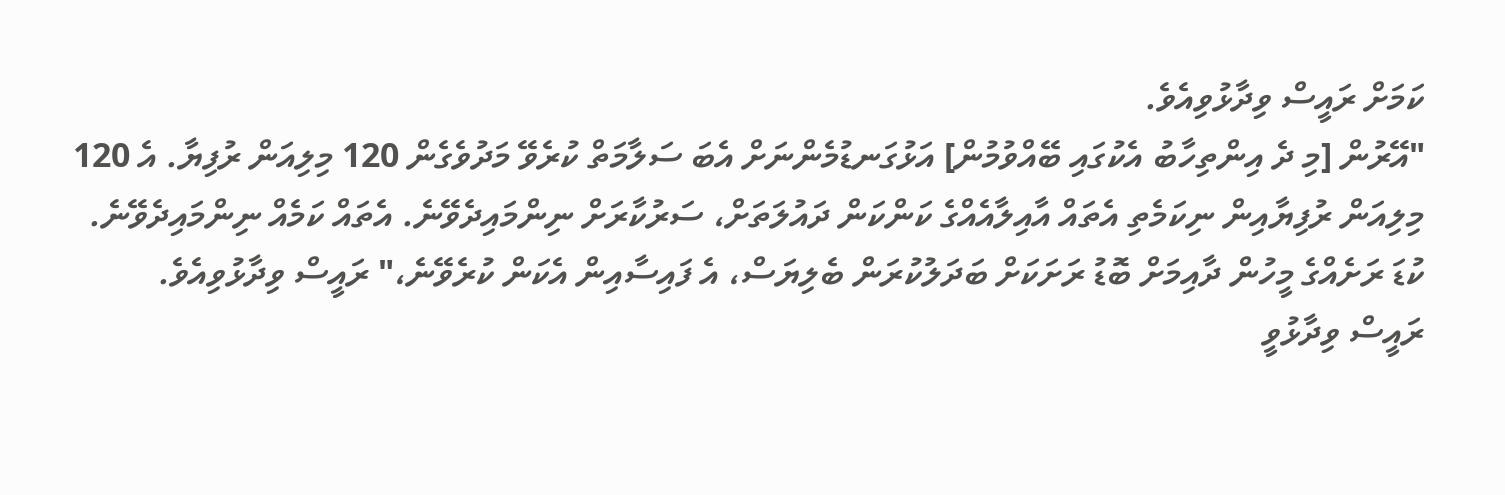ކަމަށް ރައީސް ވިދާޅުވިއެވެ.
"އޭރުން [މި ދެ އިންތިހާބު އެކުގައި ބޭއްވުމުން] އަޅުގަނޑުމެންނަށް އެބަ ސަލާމަތް ކުރެވޭ މަދުވެގެން 120 މިލިއަން ރުފިޔާ. އެ 120 މިލިއަން ރުފިޔާއިން ނިކަމެތި އެތައް އާއިލާއެއްގެ ކަންކަން ދައުލަތަށް، ސަރުކާރަށް ނިންމައިދެވޭނެ. އެތައް ކަމެއް ނިންމައިދެވޭނެ. ކުޑަ ރަށެއްގެ މީހުން ދާއިމަށް ބޮޑު ރަށަކަށް ބަދަލުކުރަން ބެލިޔަސް، އެ ފައިސާއިން އެކަން ކުރެވޭނެ،" ރައީސް ވިދާޅުވިއެވެ.
ރައީސް ވިދާޅުވީ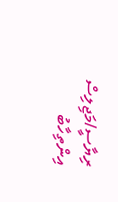ރިޔާސީ/މަޖިލިސް އިންތިހާބު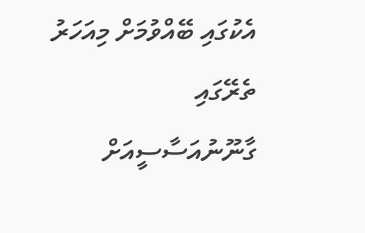އެކުގައި ބޭއްވުމަށް މިއަހަރު ތެރޭގައި ގާނޫނުއަސާސީއަށް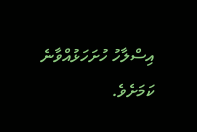އިސްލާހު ހުށަހަޅުއްވާނެ ކަމަށެވެ.